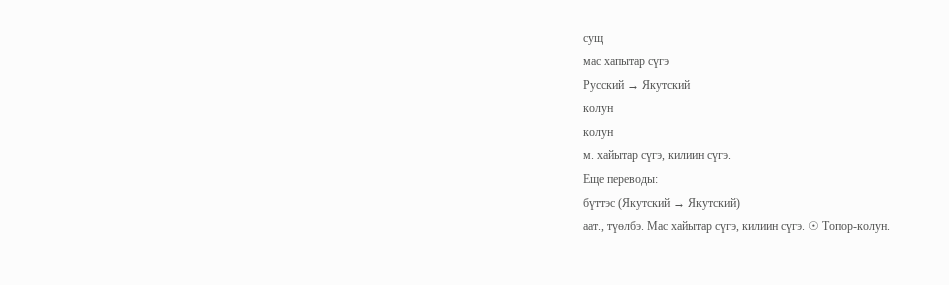сущ
мас хапытар сүгэ
Русский → Якутский
колун
колун
м. хайытар сүгэ, килиин сүгэ.
Еще переводы:
бүттэс (Якутский → Якутский)
аат., түөлбэ. Мас хайытар сүгэ, килиин сүгэ. ☉ Топор-колун.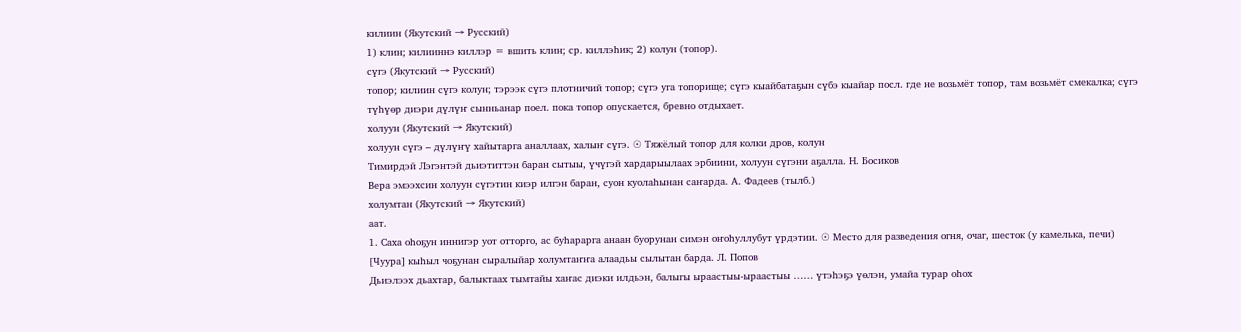килиин (Якутский → Русский)
1) клин; килииннэ киллэр = вшить клин; ср. киллэһик; 2) колун (топор).
сүгэ (Якутский → Русский)
топор; килиин сүгэ колун; тэрээк сүгэ плотничий топор; сүгэ уга топорище; сүгэ кыайбатаҕын сүбэ кыайар посл. где не возьмёт топор, там возьмёт смекалка; сүгэ түһүөр диэри дүлүҥ сынньанар поел. пока топор опускается, бревно отдыхает.
холуун (Якутский → Якутский)
холуун сүгэ – дүлүҥү хайытарга аналлаах, халыҥ сүгэ. ☉ Тяжёлый топор для колки дров, колун
Тимирдэй Лэгэнтэй дьиэтиттэн баран сытыы, үчүгэй хардарыылаах эрбиини, холуун сүгэни аҕалла. Н. Босиков
Вера эмээхсин холуун сүгэтин киэр илгэн баран, суон куолаһынан саҥарда. А. Фадеев (тылб.)
холумтан (Якутский → Якутский)
аат.
1. Саха оһоҕун иннигэр уот отторго, ас буһарарга анаан буорунан симэн оҥоһуллубут үрдэтии. ☉ Место для разведения огня, очаг, шесток (у камелька, печи)
[Чуура] кыһыл чоҕунан сыралыйар холумтаҥҥа алаадьы сылытан барда. Л. Попов
Дьиэлээх дьахтар, балыктаах тымтайы хаҥас диэки илдьэн, балыгы ыраастыы-ыраастыы …… үтэһэҕэ үөлэн, умайа турар оһох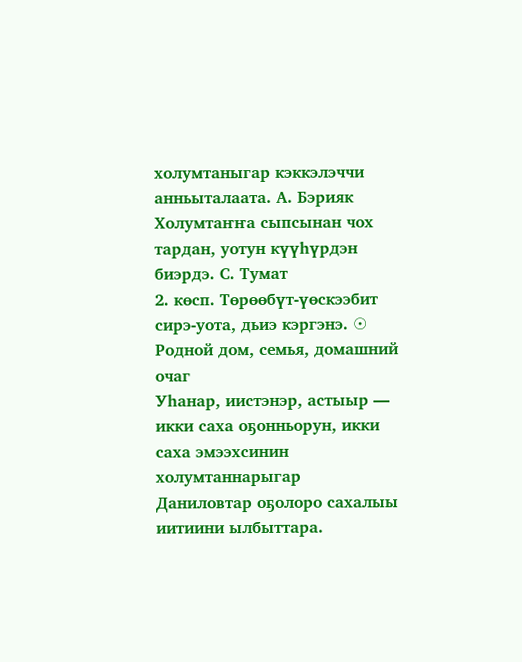холумтаныгар кэккэлэччи анньыталаата. А. Бэрияк
Холумтаҥҥа сыпсынан чох тардан, уотун күүһүрдэн биэрдэ. С. Тумат
2. көсп. Төрөөбүт-үөскээбит сирэ-уота, дьиэ кэргэнэ. ☉ Родной дом, семья, домашний очаг
Уһанар, иистэнэр, астыыр — икки саха оҕонньорун, икки саха эмээхсинин холумтаннарыгар Даниловтар оҕолоро сахалыы иитиини ылбыттара.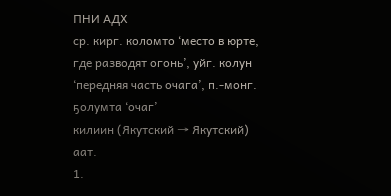ПНИ АДХ
ср. кирг. коломто ‘место в юрте, где разводят огонь’, уйг. колун ‘передняя часть очага’, п.-монг. ҕолумта ‘очаг’
килиин (Якутский → Якутский)
аат.
1.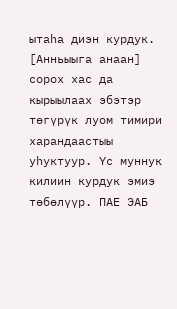ытаһа диэн курдук. [Анньыыга анаан] сорох хас да кырыылаах эбэтэр төгүрүк луом тимири харандаастыы уһуктуур. Үс муннук килиин курдук эмиэ төбөлүүр. ПАЕ ЭАБ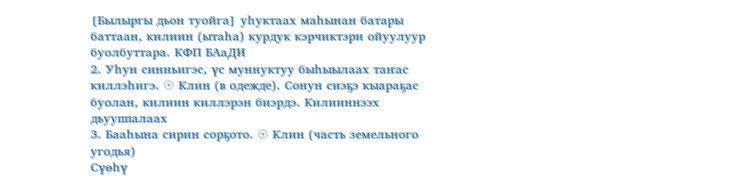[Былыргы дьон туойга] уһуктаах маһынан батары баттаан, килиин (ытаһа) курдук кэрчиктэри ойуулуур буолбуттара. КФП БАаДИ
2. Уһун синньигэс, үс муннуктуу быһыылаах таҥас киллэһигэ. ☉ Клин (в одежде). Сонун сиэҕэ кыараҕас буолан, килиин киллэрэн биэрдэ. Килииннээх дьууппалаах
3. Бааһына сирин сорҕото. ☉ Клин (часть земельного угодья)
Сүөһү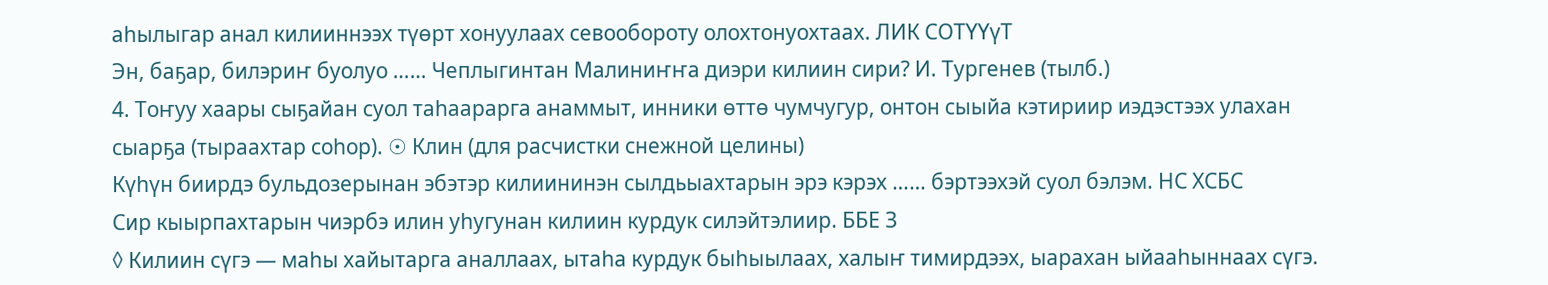аһылыгар анал килииннээх түөрт хонуулаах севообороту олохтонуохтаах. ЛИК СОТҮҮүТ
Эн, баҕар, билэриҥ буолуо …… Чеплыгинтан Малиниҥҥа диэри килиин сири? И. Тургенев (тылб.)
4. Тоҥуу хаары сыҕайан суол таһаарарга анаммыт, инники өттө чумчугур, онтон сыыйа кэтириир иэдэстээх улахан сыарҕа (тыраахтар соһор). ☉ Клин (для расчистки снежной целины)
Күһүн биирдэ бульдозерынан эбэтэр килиининэн сылдьыахтарын эрэ кэрэх …… бэртээхэй суол бэлэм. НС ХСБС
Сир кыырпахтарын чиэрбэ илин уһугунан килиин курдук силэйтэлиир. ББЕ З
◊ Килиин сүгэ — маһы хайытарга аналлаах, ытаһа курдук быһыылаах, халыҥ тимирдээх, ыарахан ыйааһыннаах сүгэ.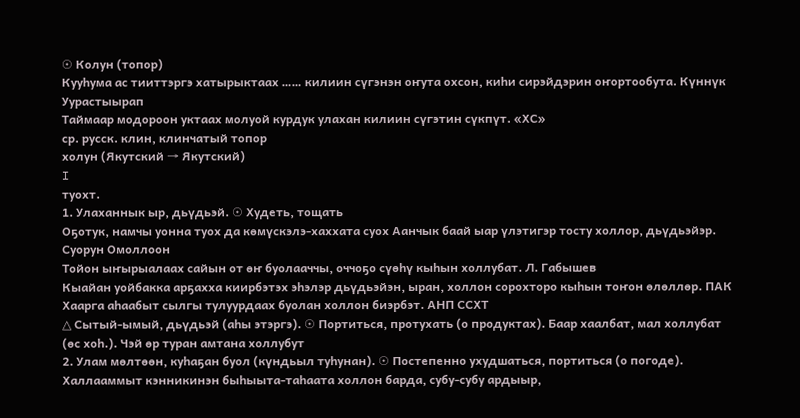☉ Колун (топор)
Кууһума ас тииттэргэ хатырыктаах …… килиин сүгэнэн оҥута охсон, киһи сирэйдэрин оҥортообута. Күннүк Уурастыырап
Таймаар модороон уктаах молуой курдук улахан килиин сүгэтин сүкпүт. «ХС»
ср. русск. клин, клинчатый топор
холун (Якутский → Якутский)
I
туохт.
1. Улаханнык ыр, дьүдьэй. ☉ Худеть, тощать
Оҕотук, намчы уонна туох да көмүскэлэ-хаххата суох Аанчык баай ыар үлэтигэр тосту холлор, дьүдьэйэр. Суорун Омоллоон
Тойон ыҥырыалаах сайын от өҥ буолааччы, оччоҕо сүөһү кыһын холлубат. Л. Габышев
Кыайан уойбакка арҕахха киирбэтэх эһэлэр дьүдьэйэн, ыран, холлон сорохторо кыһын тоҥон өлөллөр. ПАК
Хаарга аһаабыт сылгы тулуурдаах буолан холлон биэрбэт. АНП ССХТ
△ Сытый-ымый, дьүдьэй (аһы этэргэ). ☉ Портиться, протухать (о продуктах). Баар хаалбат, мал холлубат (өс хоһ.). Чэй өр туран амтана холлубут
2. Улам мөлтөөн, куһаҕан буол (күндьыл туһунан). ☉ Постепенно ухудшаться, портиться (о погоде). Халлааммыт кэнникинэн быһыыта-таһаата холлон барда, субу-субу ардыыр,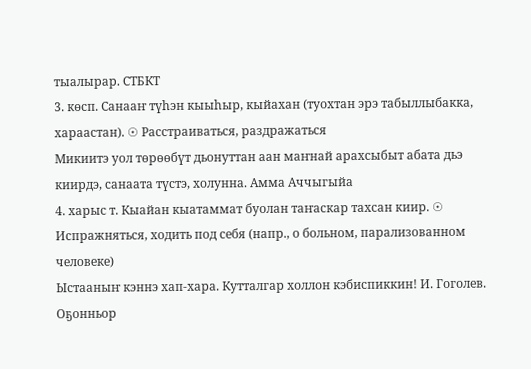тыалырар. СТБКТ
3. көсп. Санааҥ түһэн кыыһыр, кыйахан (туохтан эрэ табыллыбакка, хараастан). ☉ Расстраиваться, раздражаться
Микиитэ уол төрөөбүт дьонуттан аан маҥнай арахсыбыт абата дьэ киирдэ, санаата түстэ, холунна. Амма Аччыгыйа
4. харыс т. Кыайан кыатаммат буолан таҥаскар тахсан киир. ☉ Испражняться, ходить под себя (напр., о больном, парализованном человеке)
Ыстааныҥ кэннэ хап-хара. Кутталгар холлон кэбиспиккин! И. Гоголев. Оҕонньор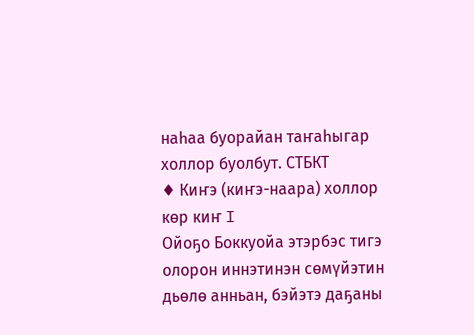наһаа буорайан таҥаһыгар холлор буолбут. СТБКТ
♦ Киҥэ (киҥэ-наара) холлор көр киҥ I
Ойоҕо Боккуойа этэрбэс тигэ олорон иннэтинэн сөмүйэтин дьөлө анньан, бэйэтэ даҕаны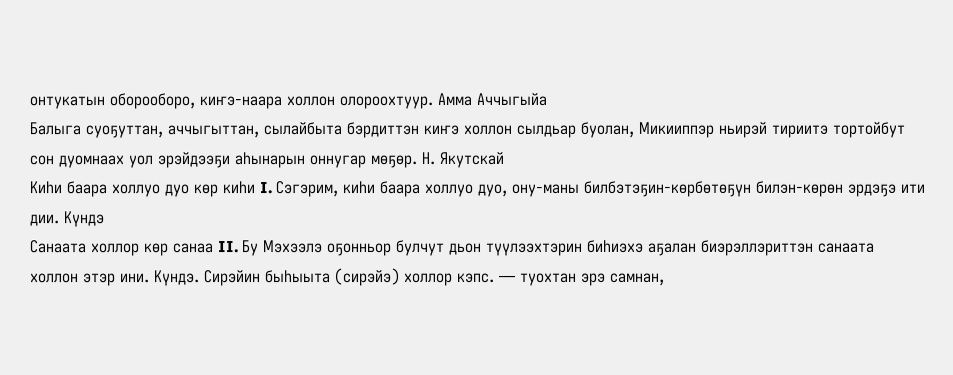онтукатын оборооборо, киҥэ-наара холлон олороохтуур. Амма Аччыгыйа
Балыга суоҕуттан, аччыгыттан, сылайбыта бэрдиттэн киҥэ холлон сылдьар буолан, Микииппэр ньирэй тириитэ тортойбут сон дуомнаах уол эрэйдээҕи аһынарын оннугар мөҕөр. Н. Якутскай
Киһи баара холлуо дуо көр киһи I. Сэгэрим, киһи баара холлуо дуо, ону-маны билбэтэҕин-көрбөтөҕүн билэн-көрөн эрдэҕэ ити дии. Күндэ
Санаата холлор көр санаа II. Бу Мэхээлэ оҕонньор булчут дьон түүлээхтэрин биһиэхэ аҕалан биэрэллэриттэн санаата холлон этэр ини. Күндэ. Сирэйин быһыыта (сирэйэ) холлор кэпс. — туохтан эрэ самнан,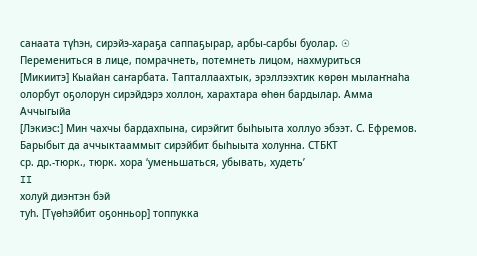санаата түһэн, сирэйэ-хараҕа саппаҕырар, арбы-сарбы буолар. ☉ Перемениться в лице, помрачнеть, потемнеть лицом, нахмуриться
[Микиитэ] Кыайан саҥарбата. Тапталлаахтык, эрэллээхтик көрөн мылаҥнаһа олорбут оҕолорун сирэйдэрэ холлон, харахтара өһөн бардылар. Амма Аччыгыйа
[Лэкиэс:] Мин чахчы бардахпына, сирэйгит быһыыта холлуо эбээт. С. Ефремов. Барыбыт да аччыктааммыт сирэйбит быһыыта холунна. СТБКТ
ср. др.-тюрк., тюрк. хора ‘уменьшаться, убывать, худеть’
II
холуй диэнтэн бэй
туһ. [Түөһэйбит оҕонньор] топпукка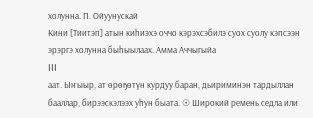холунна. П. Ойуунускай
Кини [Тиитэп] атын киһиэхэ оччо кэрэхсэбилэ суох суолу кэпсээн эрэргэ холунна быһыылаах. Амма Аччыгыйа
III
аат. Ыҥыыр, ат өрөҕөтүн курдуу баран, дьириминэн тардыллан бааллар, бирээскэлээх уһун быата. ☉ Широкий ремень седла или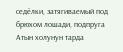седёлки, затягиваемый под брюхом лошади, подпруга
Атын холунун тарда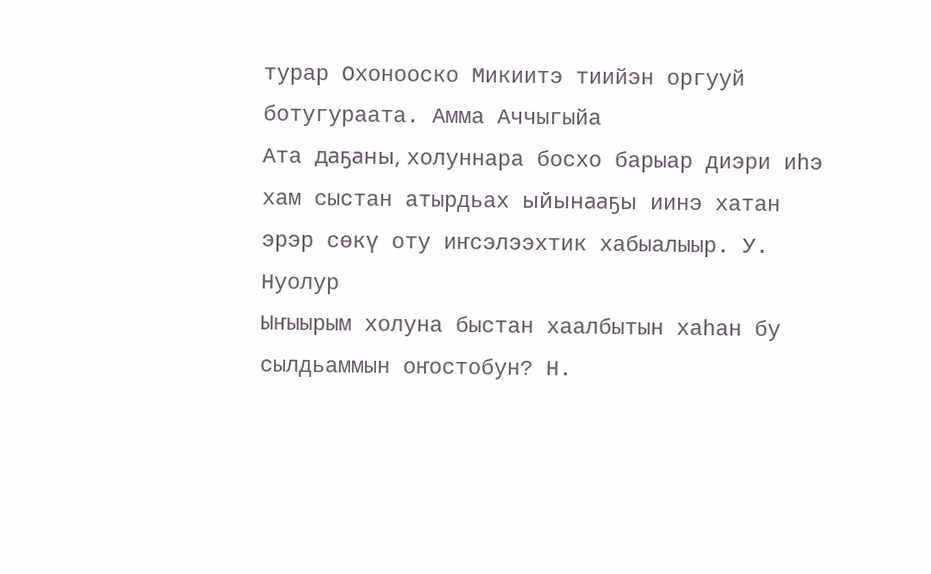турар Охонооско Микиитэ тиийэн оргууй ботугураата. Амма Аччыгыйа
Ата даҕаны, холуннара босхо барыар диэри иһэ хам сыстан атырдьах ыйынааҕы иинэ хатан эрэр сөкү оту иҥсэлээхтик хабыалыыр. У. Нуолур
Ыҥыырым холуна быстан хаалбытын хаһан бу сылдьаммын оҥостобун? Н.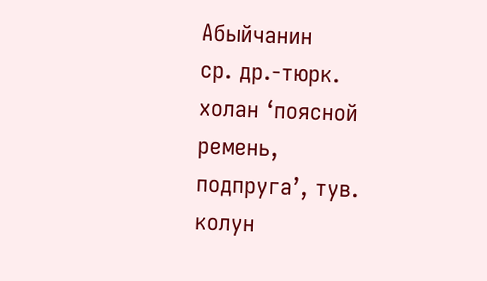Абыйчанин
ср. др.-тюрк. холан ‘поясной ремень, подпруга’, тув. колун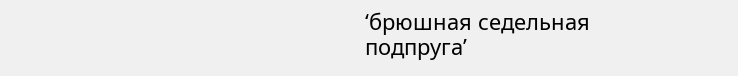‘брюшная седельная подпруга’